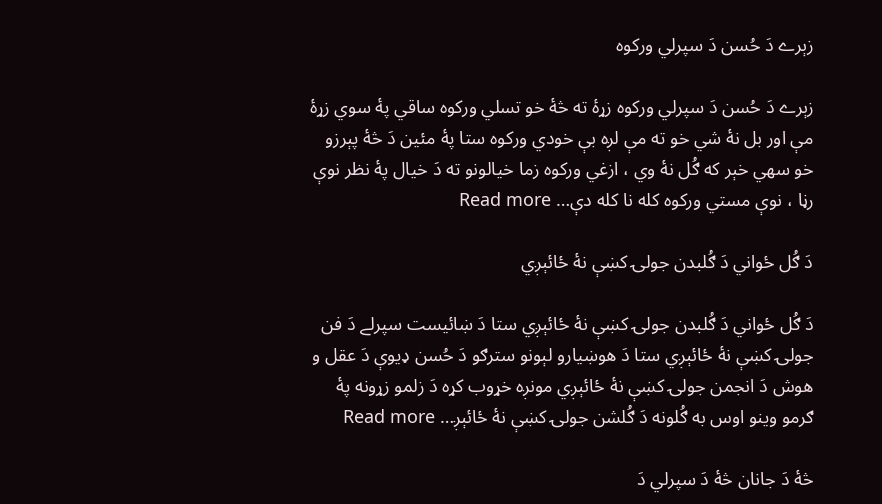زېرے دَ حُسن دَ سپرلي ورکوه

زېرے دَ حُسن دَ سپرلي ورکوه زړۀ ته څۀ خو تسلي ورکوه ساقي پۀ سوي زړۀ مې اور بل نۀ شي خو ته مې لږه بې خودي ورکوه ستا پۀ مئين دَ څۀ پېرزو خو سهي خېر که ګُل نۀ وي ، ازغي ورکوه زما خيالونو ته دَ خيال پۀ نظر نوې رڼا ، نوې مستي ورکوه کله نا کله دې… Read more

دَ ګُل ځواني دَ ګُلبدن جولۍ کښې نۀ ځائېږي

دَ ګُل ځواني دَ ګُلبدن جولۍ کښې نۀ ځائېږي ستا دَ ښائيست سپرلے دَ فن جولۍ کښې نۀ ځائېږي ستا دَ هوښيارو لېونو سترګو دَ حُسن ډيوې دَ عقل و هوش دَ انجمن جولۍ کښې نۀ ځائېږي مونږه خړوب کړه دَ زلمو زړونه پۀ ګرمو وينو اوس به ګُلونه دَ ګُلشن جولۍ کښې نۀ ځائېږ… Read more

څۀ دَ جانان څۀ دَ سپرلي دَ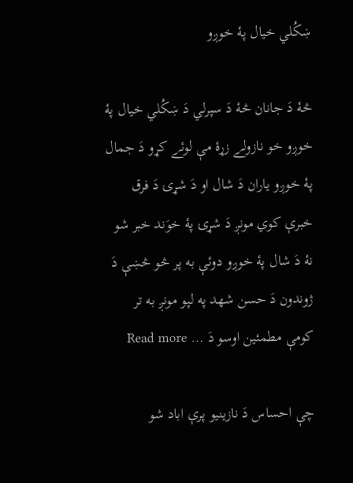ښکُلي خيال پۀ خوږو

څۀ دَ جانان څۀ دَ سپرلي دَ ښکُلي خيال پۀ خوږو خو نازولے زړۀ مې لوئے کړو دَ جمال پۀ خوږو ياران دَ شال او دَ شړۍ دَ فرق خبرې کوي مونږ دَ شړۍ پۀ خوَند خبر شو نۀ دَ شال پۀ خوږو دوئې به پر څو څښې دَ ژوندون دَ حسن شهد په لپو مونږ به تر کومې مطمئين اوسو دَ … Read more

چې احساس دَ نازينيو پرې اباد شو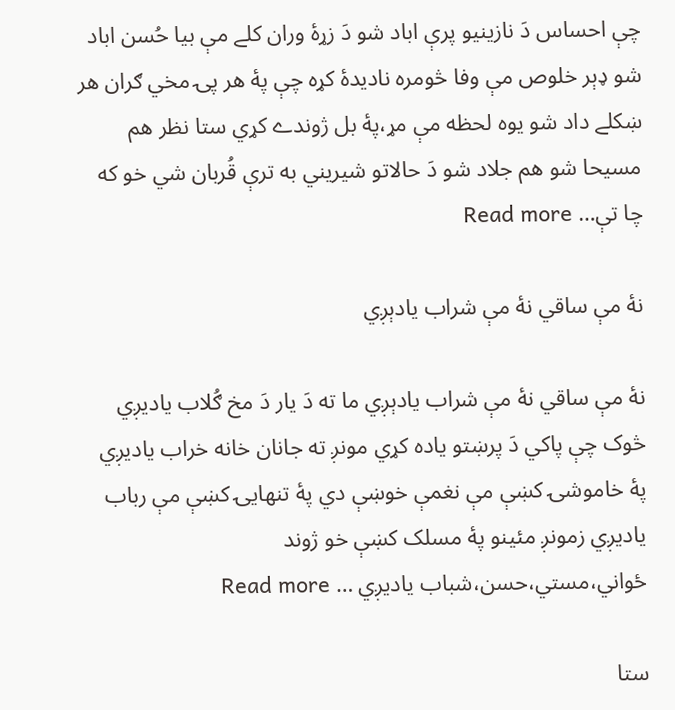چې احساس دَ نازينيو پرې اباد شو دَ زړۀ وران کلے مې بيا حُسن اباد شو ډېر خلوص مې وفا څومره ناديدۀ کړه چې پۀ هر پۍ مخي ګران هر ښکلے داد شو يوه لحظه مې مړ،پۀ بل ژوندے کړي ستا نظر هم مسيحا شو هم جلاد شو دَ حالاتو شيريني به ترې قُربان شي خو که چا تې… Read more

نۀ مې ساقي نۀ مې شراب يادېږي

نۀ مې ساقي نۀ مې شراب يادېږي ما ته دَ يار دَ مخ ګُلاب ياديږي څوک چې پاکي دَ پرښتو ياده کړي مونږ ته جانان خانه خراب ياديږي پۀ خاموشۍ کښې مې نغمې خوښې دي پۀ تنهايۍ کښې مې رباب ياديږي زمونږ مئينو پۀ مسلک کښې خو ژوند ځواني،مستي،حسن،شباب ياديږي … Read more

ستا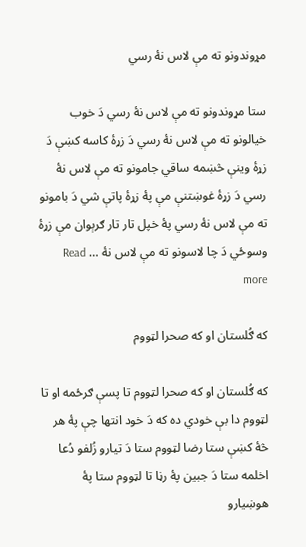مړوندونو ته مې لاس نۀ رسي

ستا مړوندونو ته مې لاس نۀ رسي دَ خوب خيالونو ته مې لاس نۀ رسي دَ زړۀ کاسه کښې دَ زړۀ وينې څښمه ساقي جامونو ته مې لاس نۀ رسي دَ زړۀ غوښتنې مې پۀ زړۀ پاتې شي دَ بامونو ته مې لاس نۀ رسي پۀ خپل تار تار ګرېوان مې زړۀ وسوځي دَ چا لاسونو ته مې لاس نۀ … Read more

که ګُلستان او که صحرا لټووم

که ګُلستان او که صحرا لټووم تا پسې ګرځمه او تا لټووم دا بې خودي ده که دَ خود انتها چې پۀ هر څۀ کښې ستا رضا لټووم ستا دَ تيارو زُلفو دُعا اخلمه ستا دَ جبين پۀ رڼا تا لټووم ستا پۀ هوښيارو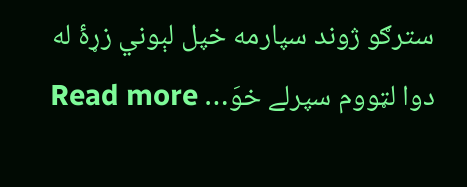سترګو ژوند سپارمه خپل لېوني زړۀ له دوا لټووم سپرلے خوَ… Read more